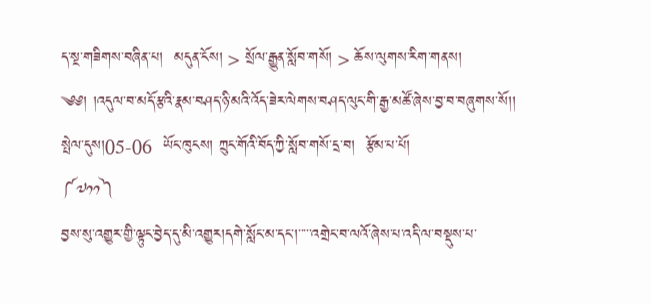ད་སྔ་གཟིགས་བཞིན་པ།  མདུན་ངོས། > སྲོལ་རྒྱུན་སློབ་གསོ། > ཆོས་ལུགས་རིག་གནས།
༄༅། །འདུལ་བ་མདོ་རྩའི་རྣམ་བཤད་ཉི་མའི་འོད་ཟེར་ལེགས་བཤད་ལུང་གི་རྒྱ་མཚོ་ཞེས་བྱ་བ་བཞུགས་སོ།།
སྤེལ་དུས།05-06  ཡོང་ཁུངས། ཀྲུང་གོའི་བོད་ཀྱི་སློབ་གསོ་དྲ་བ།  རྩོམ་པ་པོ།
༼༧༡༡༽
བྱས་སུ་འགྱུར་གྱི་ལྟུང་བྱེད་དུ་མི་འགྱུར།དགེ་སློང་མ་དང་།་་་་་འགྲེང་བ་ལའོ་ཞེས་པ་འདི་ལ་བསྡུས་པ་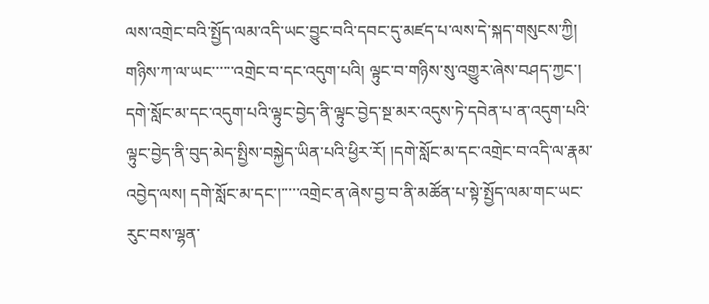ལས་འགྲེང་བའི་སྤྱོད་ལམ་འདི་ཡང་བྱུང་བའི་དབང་དུ་མཛད་པ་ལས་དེ་སྐད་གསུངས་ཀྱི། གཉིས་ཀ་ལ་ཡང་་་་་་འགྲེང་བ་དང་འདུག་པའི། ལྟུང་བ་གཉིས་སུ་འགྱུར་ཞེས་བཤད་ཀྱང་། དགེ་སློང་མ་དང་འདུག་པའི་ལྟུང་བྱེད་ནི་ལྟུང་བྱེད་སྔ་མར་འདུས་ཏེ་དབེན་པ་ན་འདུག་པའི་ལྟུང་བྱེད་ནི་བུད་མེད་སྤྱིས་བསྐྱེད་ཡིན་པའི་ཕྱིར་རོ། །དགེ་སློང་མ་དང་འགྲེང་བ་འདི་ལ་རྣམ་འབྱེད་ལས། དགེ་སློང་མ་དང་།་་་་་འགྲེང་ན་ཞེས་བྱ་བ་ནི་མཚོན་པ་སྟེ་སྤྱོད་ལམ་གང་ཡང་རུང་བས་ལྷན་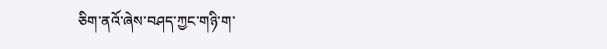ཅིག་ནའོ་ཞེས་བཤད་ཀྱང་གཉི་ག་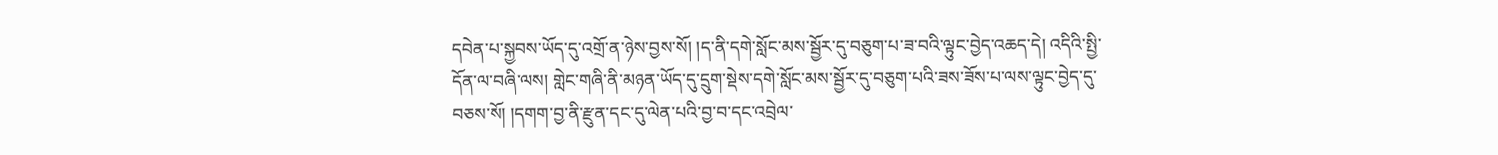དབེན་པ་སྐྱབས་ཡོད་དུ་འགྲོ་ན་ཉེས་བྱས་སོ། །ད་ནི་དགེ་སློང་མས་སྦྱོར་དུ་བཅུག་པ་ཟ་བའི་ལྟུང་བྱེད་འཆད་དེ། འདིའི་སྤྱི་དོན་ལ་བཞི་ལས། གླེང་གཞི་ནི་མཉན་ཡོད་དུ་དྲུག་སྡེས་དགེ་སློང་མས་སྦྱོར་དུ་བཅུག་པའི་ཟས་ཟོས་པ་ལས་ལྟུང་བྱེད་དུ་བཅས་སོ། །དགག་བྱ་ནི་རྫུན་དང་དུ་ལེན་པའི་བྱ་བ་དང་འབྲེལ་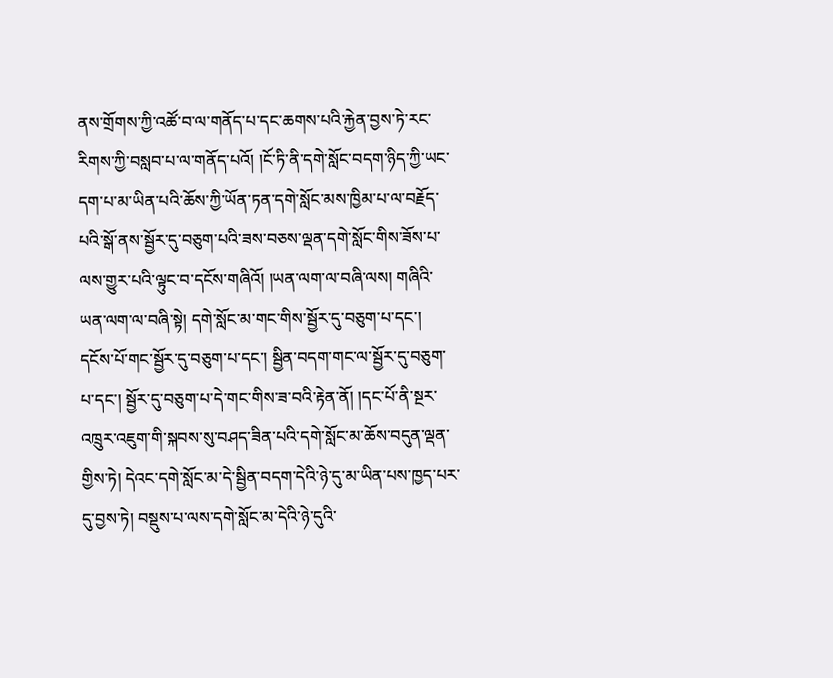ནས་གྲོགས་ཀྱི་འཚོ་བ་ལ་གནོད་པ་དང་ཆགས་པའི་རྐྱེན་བྱས་ཏེ་རང་རིགས་ཀྱི་བསླབ་པ་ལ་གནོད་པའོ། །ངོ་ཏི་ནི་དགེ་སློང་བདག་ཉིད་ཀྱི་ཡང་དག་པ་མ་ཡིན་པའི་ཆོས་ཀྱི་ཡོན་ཏན་དགེ་སློང་མས་ཁྱིམ་པ་ལ་བརྗོད་པའི་སྒོ་ནས་སྦྱོར་དུ་བཅུག་པའི་ཟས་བཅས་ལྡན་དགེ་སློང་གིས་ཟོས་པ་ལས་གྱུར་པའི་ལྟུང་བ་དངོས་གཞིའོ། །ཡན་ལག་ལ་བཞི་ལས། གཞིའི་ཡན་ལག་ལ་བཞི་སྟེ། དགེ་སློང་མ་གང་གིས་སྦྱོར་དུ་བཅུག་པ་དང་། དངོས་པོ་གང་སྦྱོར་དུ་བཅུག་པ་དང་། སྦྱིན་བདག་གང་ལ་སྦྱོར་དུ་བཅུག་པ་དང་། སྦྱོར་དུ་བཅུག་པ་དེ་གང་གིས་ཟ་བའི་རྟེན་ནོ། །དང་པོ་ནི་སྔར་འཁྲུར་འཇུག་གི་སྐབས་སུ་བཤད་ཟིན་པའི་དགེ་སློང་མ་ཆོས་བདུན་ལྡན་གྱིས་ཏེ། དེའང་དགེ་སློང་མ་དེ་སྦྱིན་བདག་དེའི་ཉེ་དུ་མ་ཡིན་པས་ཁྱད་པར་དུ་བྱས་ཏེ། བསྡུས་པ་ལས་དགེ་སློང་མ་དེའི་ཉེ་དུའི་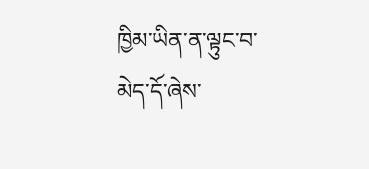ཁྱིམ་ཡིན་ན་ལྟུང་བ་མེད་དོ་ཞེས་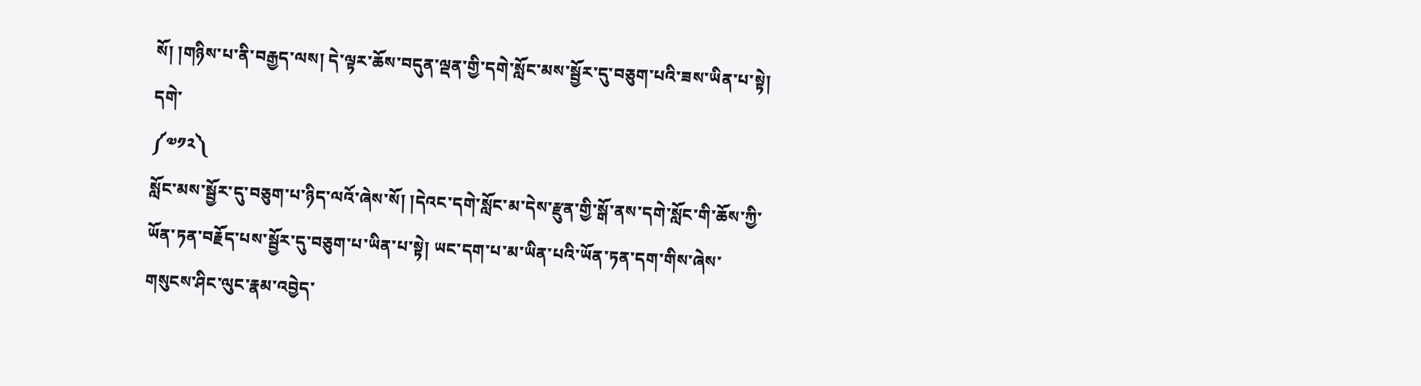སོ། །གཉིས་པ་ནི་བརྒྱད་ལས། དེ་ལྟར་ཆོས་བདུན་ལྡན་གྱི་དགེ་སློང་མས་སྦྱོར་དུ་བཅུག་པའི་ཟས་ཡིན་པ་སྟེ། དགེ་
༼༧༡༢༽
སློང་མས་སྦྱོར་དུ་བཅུག་པ་ཉིད་ལའོ་ཞེས་སོ། །དེའང་དགེ་སློང་མ་དེས་རྫུན་གྱི་སྒོ་ནས་དགེ་སློང་གི་ཆོས་ཀྱི་ཡོན་ཏན་བརྗོད་པས་སྦྱོར་དུ་བཅུག་པ་ཡིན་པ་སྟེ། ཡང་དག་པ་མ་ཡིན་པའི་ཡོན་ཏན་དག་གིས་ཞེས་གསུངས་ཤིང་ལུང་རྣམ་འབྱེད་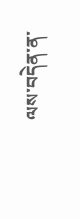ལས་བདེན་ན་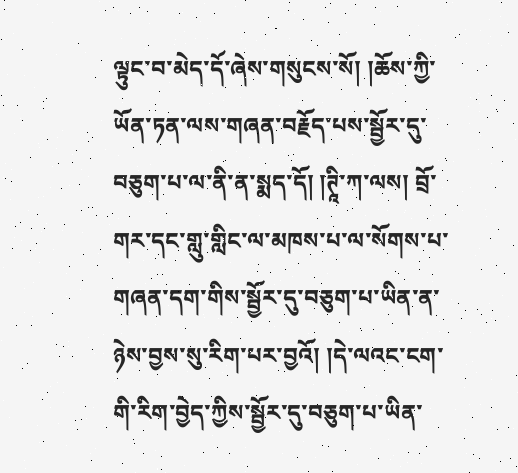ལྟུང་བ་མེད་དོ་ཞེས་གསུངས་སོ། །ཆོས་ཀྱི་ཡོན་ཏན་ལས་གཞན་བརྗོད་པས་སྦྱོར་དུ་བཅུག་པ་ལ་ནི་ན་སྨད་དོ། །ཊཱི་ཀ་ལས། བྲོ་གར་དང་གླུ་གླིང་ལ་མཁས་པ་ལ་སོགས་པ་གཞན་དག་གིས་སྦྱོར་དུ་བཅུག་པ་ཡིན་ན་ཉེས་བྱས་སུ་རིག་པར་བྱའོ། །དེ་ལའང་ངག་གི་རིག་བྱེད་ཀྱིས་སྦྱོར་དུ་བཅུག་པ་ཡིན་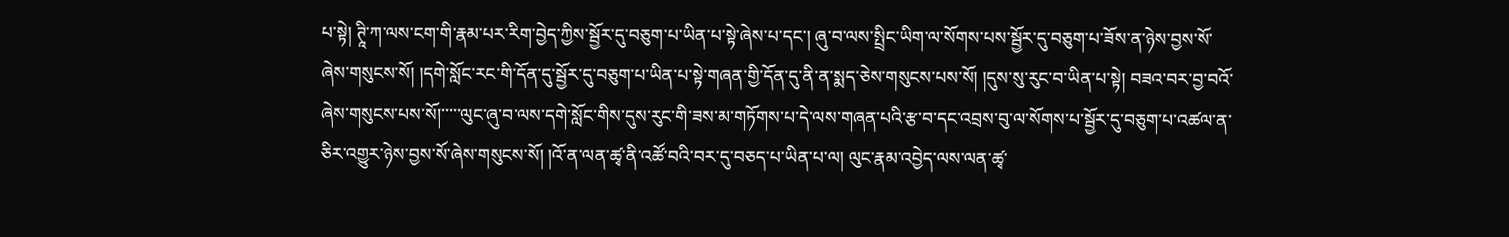པ་སྟེ། ཊཱི་ཀ་ལས་ངག་གི་རྣམ་པར་རིག་བྱེད་ཀྱིས་སྦྱོར་དུ་བཅུག་པ་ཡིན་པ་སྟེ་ཞེས་པ་དང་། ཞུ་བ་ལས་སྤྲིང་ཡིག་ལ་སོགས་པས་སྦྱོར་དུ་བཅུག་པ་ཟོས་ན་ཉེས་བྱས་སོ་ཞེས་གསུངས་སོ། །དགེ་སློང་རང་གི་དོན་དུ་སྦྱོར་དུ་བཅུག་པ་ཡིན་པ་སྟེ་གཞན་གྱི་དོན་དུ་ནི་ན་སྨད་ཅེས་གསུངས་པས་སོ། །དུས་སུ་རུང་བ་ཡིན་པ་སྟེ། བཟའ་བར་བྱ་བའོ་ཞེས་གསུངས་པས་སོ།་་་་་ལུང་ཞུ་བ་ལས་དགེ་སློང་གིས་དུས་རུང་གི་ཟས་མ་གཏོགས་པ་དེ་ལས་གཞན་པའི་རྩ་བ་དང་འབྲས་བུ་ལ་སོགས་པ་སྦྱོར་དུ་བཅུག་པ་འཚལ་ན་ཅིར་འགྱུར་ཉེས་བྱས་སོ་ཞེས་གསུངས་སོ། །འོ་ན་ལན་ཚྭ་ནི་འཚོ་བའི་བར་དུ་བཅད་པ་ཡིན་པ་ལ། ལུང་རྣམ་འབྱེད་ལས་ལན་ཚྭ་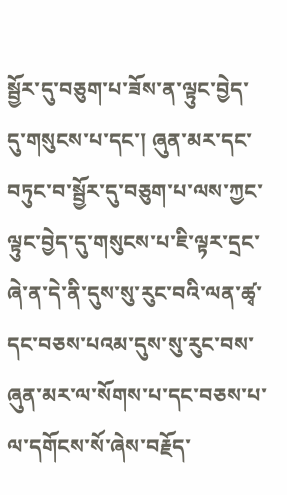སྦྱོར་དུ་བཅུག་པ་ཟོས་ན་ལྟུང་བྱེད་དུ་གསུངས་པ་དང་། ཞུན་མར་དང་བཏུང་བ་སྦྱོར་དུ་བཅུག་པ་ལས་ཀྱང་ལྟུང་བྱེད་དུ་གསུངས་པ་ཇི་ལྟར་དྲང་ཞེ་ན་དེ་ནི་དུས་སུ་རུང་བའི་ལན་ཚྭ་དང་བཅས་པའམ་དུས་སུ་རུང་བས་ཞུན་མར་ལ་སོགས་པ་དང་བཅས་པ་ལ་དགོངས་སོ་ཞེས་བརྗོད་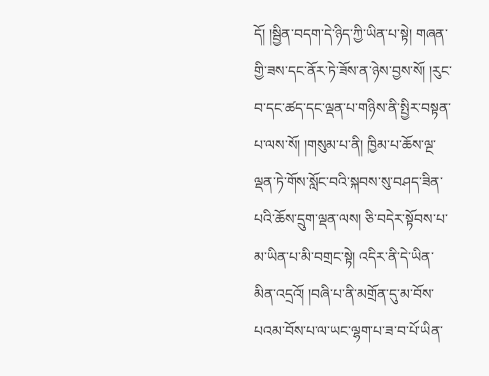དོ། །སྦྱིན་བདག་དེ་ཉིད་ཀྱི་ཡིན་པ་སྟེ། གཞན་གྱི་ཟས་དང་ནོར་ཏེ་ཟོས་ན་ཉེས་བྱས་སོ། །རུང་བ་དང་ཚད་དང་ལྡན་པ་གཉིས་ནི་སྤྱིར་བསྟན་པ་ལས་སོ། །གསུམ་པ་ནི། ཁྱིམ་པ་ཆོས་ལྔ་ལྡན་ཏེ་གོས་སློང་བའི་སྐབས་སུ་བཤད་ཟིན་པའི་ཆོས་དྲུག་ལྡན་ལས། ཅི་བདེར་སྟོབས་པ་མ་ཡིན་པ་མི་བགྲང་སྟེ། འདིར་ནི་དེ་ཡིན་མིན་འདྲའོ། །བཞི་པ་ནི་མགྲོན་དུ་མ་བོས་པའམ་བོས་པ་ལ་ཡང་ལྷག་པ་ཟ་བ་པོ་ཡིན་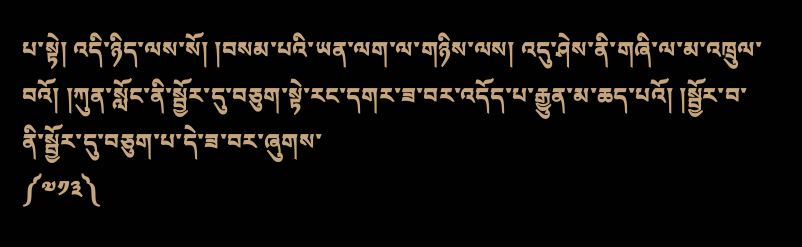པ་སྟེ། འདི་ཉིད་ལས་སོ། །བསམ་པའི་ཡན་ལག་ལ་གཉིས་ལས། འདུ་ཤེས་ནི་གཞི་ལ་མ་འཁྲུལ་བའོ། །ཀུན་སློང་ནི་སྦྱོར་དུ་བཅུག་སྟེ་རང་དགར་ཟ་བར་འདོད་པ་རྒྱུན་མ་ཆད་པའོ། །སྦྱོར་བ་ནི་སྦྱོར་དུ་བཅུག་པ་དེ་ཟ་བར་ཞུགས་
༼༧༡༣༽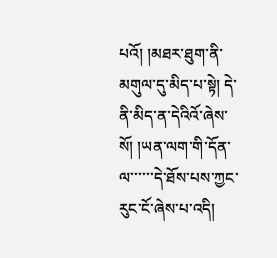པའོ། །མཐར་ཐུག་ནི་མགུལ་དུ་མིད་པ་སྟེ། དེ་ནི་མིད་ན་དེའིའོ་ཞེས་སོ། །ཡན་ལག་གི་དོན་ལ་་་་་་དེ་ཐོས་པས་ཀྱང་རུང་ངོ་ཞེས་པ་འདི།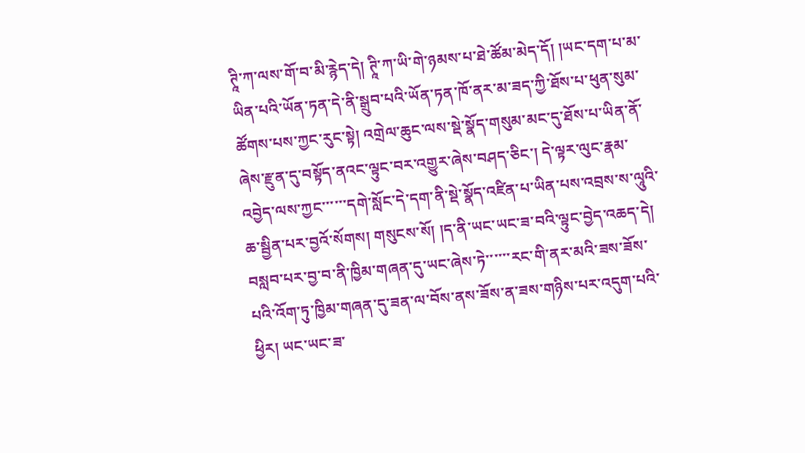ཊཱི་ཀ་ལས་གོ་བ་མི་རྙེད་དེ། ཊཱི་ཀ་ཡི་གེ་ཉམས་པ་ཐེ་ཚོམ་མེད་དོ། །ཡང་དག་པ་མ་ཡིན་པའི་ཡོན་ཏན་དེ་ནི་སྒྲུབ་པའི་ཡོན་ཏན་ཁོ་ནར་མ་ཟད་ཀྱི་ཐོས་པ་ཕུན་སུམ་ཚོགས་པས་ཀྱང་རུང་སྟེ། འགྲེལ་ཆུང་ལས་སྡེ་སྣོད་གསུམ་མང་དུ་ཐོས་པ་ཡིན་ནོ་ཞེས་རྫུན་དུ་བསྟོད་ནའང་ལྟུང་བར་འགྱུར་ཞེས་བཤད་ཅིང་། དེ་ལྟར་ལུང་རྣམ་འབྱེད་ལས་ཀྱང་་་་་་དགེ་སློང་དེ་དག་ནི་སྡེ་སྣོད་འཛིན་པ་ཡིན་པས་འབྲས་ས་ལཱུའི་ཆ་སྦྱིན་པར་བྱའོ་སོགས། གསུངས་སོ། །ད་ནི་ཡང་ཡང་ཟ་བའི་ལྟུང་བྱེད་འཆད་དེ། བསླབ་པར་བྱ་བ་ནི་ཁྱིམ་གཞན་དུ་ཡང་ཞེས་ཏེ་་་་་་རང་གི་ནར་མའི་ཟས་ཟོས་པའི་འོག་ཏུ་ཁྱིམ་གཞན་དུ་ཟན་ལ་བོས་ནས་ཟོས་ན་ཟས་གཉིས་པར་འདུག་པའི་ཕྱིར། ཡང་ཡང་ཟ་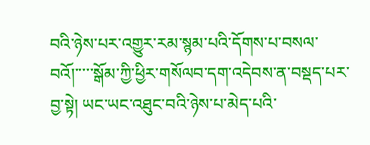བའི་ཉེས་པར་འགྱུར་རམ་སྙམ་པའི་དོགས་པ་བསལ་བའོ།་་་་་སྒོམ་ཀྱི་ཕྱིར་གསོལབ་དག་འདེབས་ན་བསྡད་པར་བྱ་སྟེ། ཡང་ཡང་འཐུང་བའི་ཉེས་པ་མེད་པའི་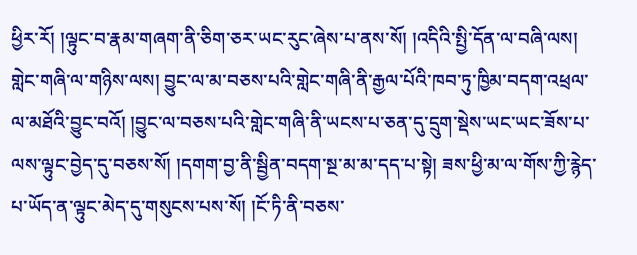ཕྱིར་རོ། །ལྟུང་བ་རྣམ་གཞག་ནི་ཅིག་ཅར་ཡང་རུང་ཞེས་པ་ནས་སོ། །འདིའི་སྤྱི་དོན་ལ་བཞི་ལས། གླེང་གཞི་ལ་གཉིས་ལས། བྱུང་ལ་མ་བཅས་པའི་གླེང་གཞི་ནི་རྒྱལ་པོའི་ཁབ་ཏུ་ཁྱིམ་བདག་འཕྲལ་ལ་མཐོའི་བྱུང་བའོ། །བྱུང་ལ་བཅས་པའི་གླེང་གཞི་ནི་ཡངས་པ་ཅན་དུ་དྲུག་སྡེས་ཡང་ཡང་ཟོས་པ་ལས་ལྟུང་བྱེད་དུ་བཅས་སོ། །དགག་བྱ་ནི་སྦྱིན་བདག་སྔ་མ་མ་དད་པ་སྟེ། ཟས་ཕྱི་མ་ལ་གོས་ཀྱི་རྙེད་པ་ཡོད་ན་ལྟུང་མེད་དུ་གསུངས་པས་སོ། །ངོ་ཏི་ནི་བཅས་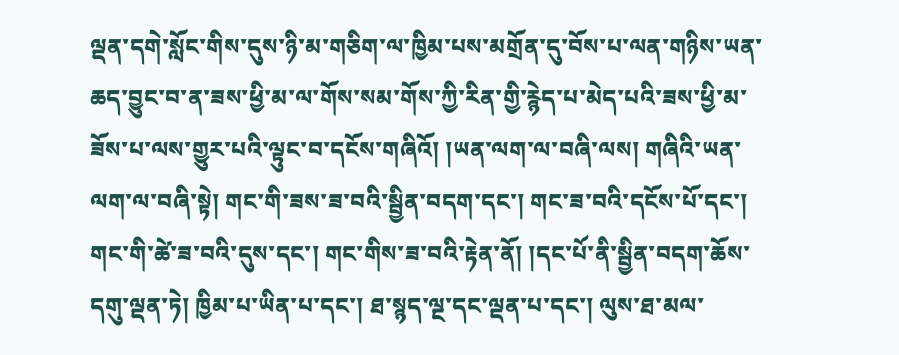ལྡན་དགེ་སློང་གིས་དུས་ཉི་མ་གཅིག་ལ་ཁྱིམ་པས་མགྲོན་དུ་བོས་པ་ལན་གཉིས་ཡན་ཆད་བྱུང་བ་ན་ཟས་ཕྱི་མ་ལ་གོས་སམ་གོས་ཀྱི་རིན་གྱི་རྙེད་པ་མེད་པའི་ཟས་ཕྱི་མ་ཟོས་པ་ལས་གྱུར་པའི་ལྟུང་བ་དངོས་གཞིའོ། །ཡན་ལག་ལ་བཞི་ལས། གཞིའི་ཡན་ལག་ལ་བཞི་སྟེ། གང་གི་ཟས་ཟ་བའི་སྦྱིན་བདག་དང་། གང་ཟ་བའི་དངོས་པོ་དང་། གང་གི་ཚེ་ཟ་བའི་དུས་དང་། གང་གིས་ཟ་བའི་རྟེན་ནོ། །དང་པོ་ནི་སྦྱིན་བདག་ཆོས་དགུ་ལྡན་ཏེ། ཁྱིམ་པ་ཡིན་པ་དང་། ཐ་སྙད་ལྔ་དང་ལྡན་པ་དང་། ལུས་ཐ་མལ་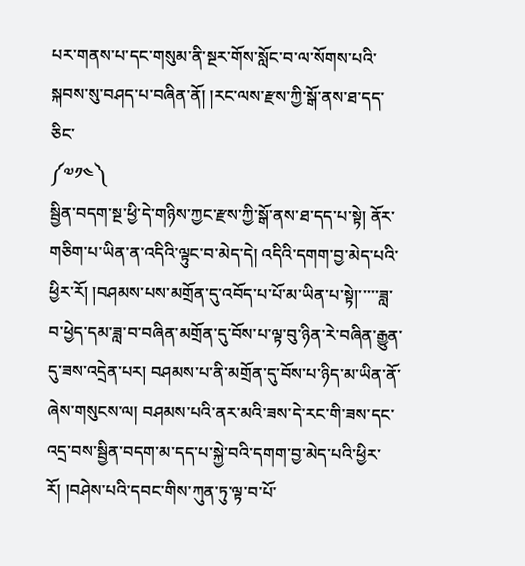པར་གནས་པ་དང་གསུམ་ནི་སྔར་གོས་སློང་བ་ལ་སོགས་པའི་སྐབས་སུ་བཤད་པ་བཞིན་ནོ། །རང་ལས་རྫས་ཀྱི་སྒོ་ནས་ཐ་དད་ཅིང་
༼༧༡༤༽
སྦྱིན་བདག་སྔ་ཕྱི་དེ་གཉིས་ཀྱང་རྫས་ཀྱི་སྒོ་ནས་ཐ་དད་པ་སྟེ། ནོར་གཅིག་པ་ཡིན་ན་འདིའི་ལྟུང་བ་མེད་དེ། འདིའི་དགག་བྱ་མེད་པའི་ཕྱིར་རོ། །བཤམས་པས་མགྲོན་དུ་འབོད་པ་པོ་མ་ཡིན་པ་སྟེ།་་་་་ཟླ་བ་ཕྱེད་དམ་ཟླ་བ་བཞིན་མགྲོན་དུ་བོས་པ་ལྟ་བུ་ཉིན་རེ་བཞིན་རྒྱུན་དུ་ཟས་འདྲེན་པར། བཤམས་པ་ནི་མགྲོན་དུ་བོས་པ་ཉིད་མ་ཡིན་ནོ་ཞེས་གསུངས་ལ། བཤམས་པའི་ནར་མའི་ཟས་དེ་རང་གི་ཟས་དང་འདྲ་བས་སྦྱིན་བདག་མ་དད་པ་སྐྱེ་བའི་དགག་བྱ་མེད་པའི་ཕྱིར་རོ། །བཤེས་པའི་དབང་གིས་ཀུན་ཏུ་ལྟ་བ་པོ་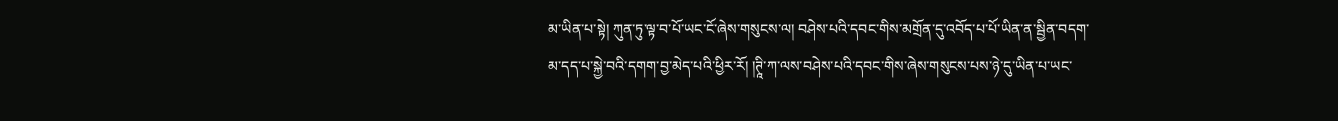མ་ཡིན་པ་སྟེ། ཀུན་ཏུ་ལྟ་བ་པོ་ཡང་ངོ་ཞེས་གསུངས་ལ། བཤེས་པའི་དབང་གིས་མགྲོན་དུ་འབོད་པ་པོ་ཡིན་ན་སྦྱིན་བདག་མ་དད་པ་སྐྱེ་བའི་དགག་བྱ་མེད་པའི་ཕྱིར་རོ། །ཊཱི་ཀ་ལས་བཤེས་པའི་དབང་གིས་ཞེས་གསུངས་པས་ཉེ་དུ་ཡིན་པ་ཡང་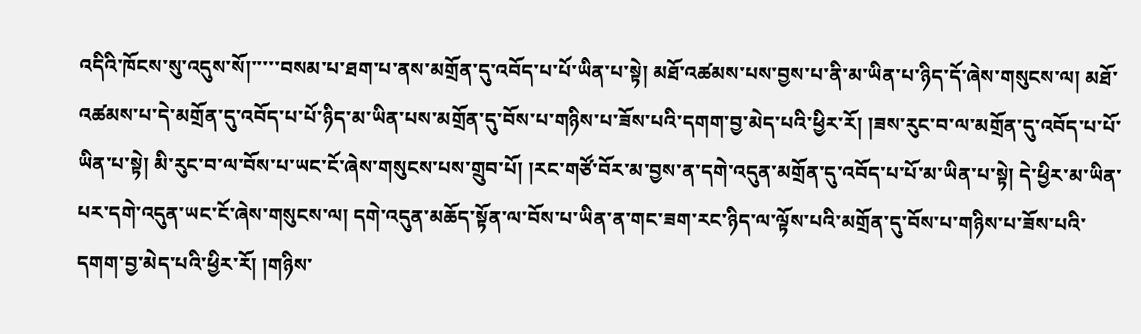འདིའི་ཁོངས་སུ་འདུས་སོ།་་་་་བསམ་པ་ཐག་པ་ནས་མགྲོན་དུ་འབོད་པ་པོ་ཡིན་པ་སྟེ། མཐོ་འཚམས་པས་བྱས་པ་ནི་མ་ཡིན་པ་ཉིད་དོ་ཞེས་གསུངས་ལ། མཐོ་འཚམས་པ་དེ་མགྲོན་དུ་འབོད་པ་པོ་ཉིད་མ་ཡིན་པས་མགྲོན་དུ་བོས་པ་གཉིས་པ་ཟོས་པའི་དགག་བྱ་མེད་པའི་ཕྱིར་རོ། །ཟས་རུང་བ་ལ་མགྲོན་དུ་འབོད་པ་པོ་ཡིན་པ་སྟེ། མི་རུང་བ་ལ་བོས་པ་ཡང་ངོ་ཞེས་གསུངས་པས་གྲུབ་པོ། །རང་གཙོ་བོར་མ་བྱས་ན་དགེ་འདུན་མགྲོན་དུ་འབོད་པ་པོ་མ་ཡིན་པ་སྟེ། དེ་ཕྱིར་མ་ཡིན་པར་དགེ་འདུན་ཡང་ངོ་ཞེས་གསུངས་ལ། དགེ་འདུན་མཆོད་སྟོན་ལ་བོས་པ་ཡིན་ན་གང་ཟག་རང་ཉིད་ལ་ལྟོས་པའི་མགྲོན་དུ་བོས་པ་གཉིས་པ་ཟོས་པའི་དགག་བྱ་མེད་པའི་ཕྱིར་རོ། །གཉིས་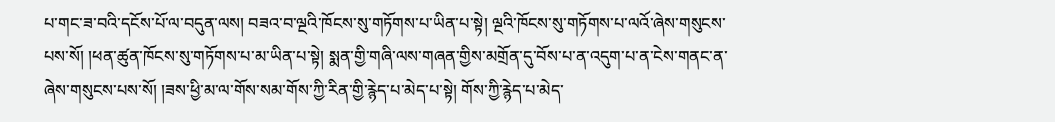པ་གང་ཟ་བའི་དངོས་པོ་ལ་བདུན་ལས། བཟའ་བ་ལྔའི་ཁོངས་སུ་གཏོགས་པ་ཡིན་པ་སྟེ། ལྔའི་ཁོངས་སུ་གཏོགས་པ་ལའོ་ཞེས་གསུངས་པས་སོ། །ཕན་ཚུན་ཁོངས་སུ་གཏོགས་པ་མ་ཡིན་པ་སྟེ། སྨན་གྱི་གཞི་ལས་གཞན་གྱིས་མགྲོན་དུ་བོས་པ་ན་འདུག་པ་ན་ངེས་གནང་ན་ཞེས་གསུངས་པས་སོ། །ཟས་ཕྱི་མ་ལ་གོས་སམ་གོས་ཀྱི་རིན་གྱི་རྙེད་པ་མེད་པ་སྟེ། གོས་ཀྱི་རྙེད་པ་མེད་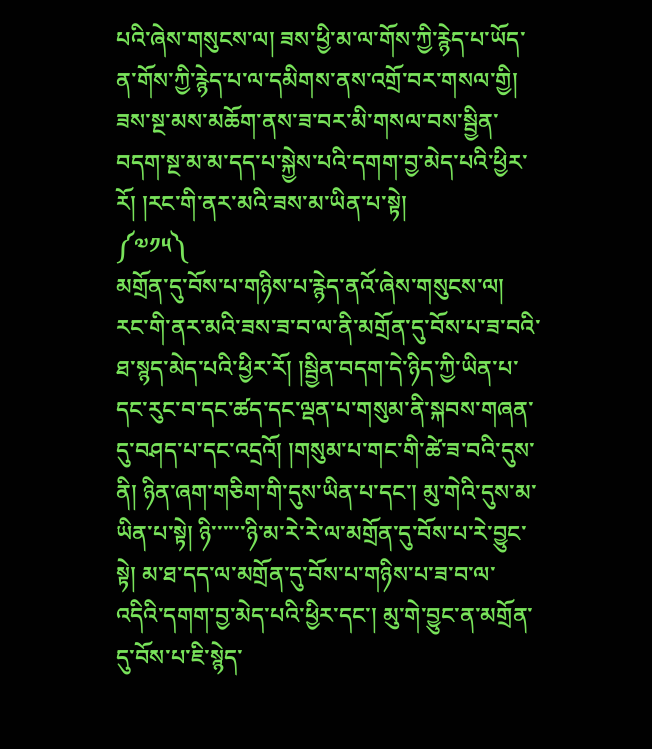པའི་ཞེས་གསུངས་ལ། ཟས་ཕྱི་མ་ལ་གོས་ཀྱི་རྙེད་པ་ཡོད་ན་གོས་ཀྱི་རྙེད་པ་ལ་དམིགས་ནས་འགྲོ་བར་གསལ་གྱི། ཟས་སྔ་མས་མཆོག་ནས་ཟ་བར་མི་གསལ་བས་སྦྱིན་བདག་སྔ་མ་མ་དད་པ་སྐྱེས་པའི་དགག་བྱ་མེད་པའི་ཕྱིར་རོ། །རང་གི་ནར་མའི་ཟས་མ་ཡིན་པ་སྟེ།
༼༧༡༥༽
མགྲོན་དུ་བོས་པ་གཉིས་པ་རྙེད་ནའོ་ཞེས་གསུངས་ལ། རང་གི་ནར་མའི་ཟས་ཟ་བ་ལ་ནི་མགྲོན་དུ་བོས་པ་ཟ་བའི་ཐ་སྙད་མེད་པའི་ཕྱིར་རོ། །སྦྱིན་བདག་དེ་ཉིད་ཀྱི་ཡིན་པ་དང་རུང་བ་དང་ཚད་དང་ལྡན་པ་གསུམ་ནི་སྐབས་གཞན་དུ་བཤད་པ་དང་འདྲའོ། །གསུམ་པ་གང་གི་ཚེ་ཟ་བའི་དུས་ནི། ཉིན་ཞག་གཅིག་གི་དུས་ཡིན་པ་དང་། མུ་གེའི་དུས་མ་ཡིན་པ་སྟེ། ཉི་་་་་་ཉི་མ་རེ་རེ་ལ་མགྲོན་དུ་བོས་པ་རེ་བྱུང་སྟེ། མ་ཐ་དད་ལ་མགྲོན་དུ་བོས་པ་གཉིས་པ་ཟ་བ་ལ་འདིའི་དགག་བྱ་མེད་པའི་ཕྱིར་དང་། མུ་གེ་བྱུང་ན་མགྲོན་དུ་བོས་པ་ཇི་སྙེད་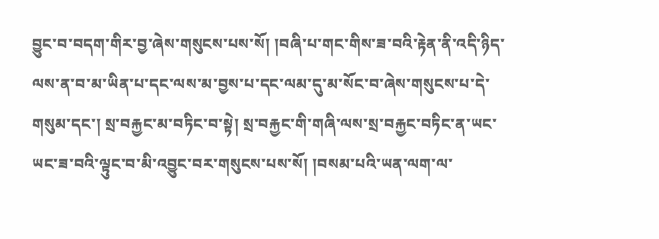བྱུང་བ་བདག་གིར་བྱ་ཞེས་གསུངས་པས་སོ། །བཞི་པ་གང་གིས་ཟ་བའི་རྟེན་ནི་འདི་ཉིད་ལས་ན་བ་མ་ཡིན་པ་དང་ལས་མ་བྱས་པ་དང་ལམ་དུ་མ་སོང་བ་ཞེས་གསུངས་པ་དེ་གསུམ་དང་། སྲ་བརྐྱང་མ་བཏིང་བ་སྟེ། སྲ་བརྐྱང་གི་གཞི་ལས་སྲ་བརྐྱང་བཏིང་ན་ཡང་ཡང་ཟ་བའི་ལྟུང་བ་མི་འབྱུང་བར་གསུངས་པས་སོ། །བསམ་པའི་ཡན་ལག་ལ་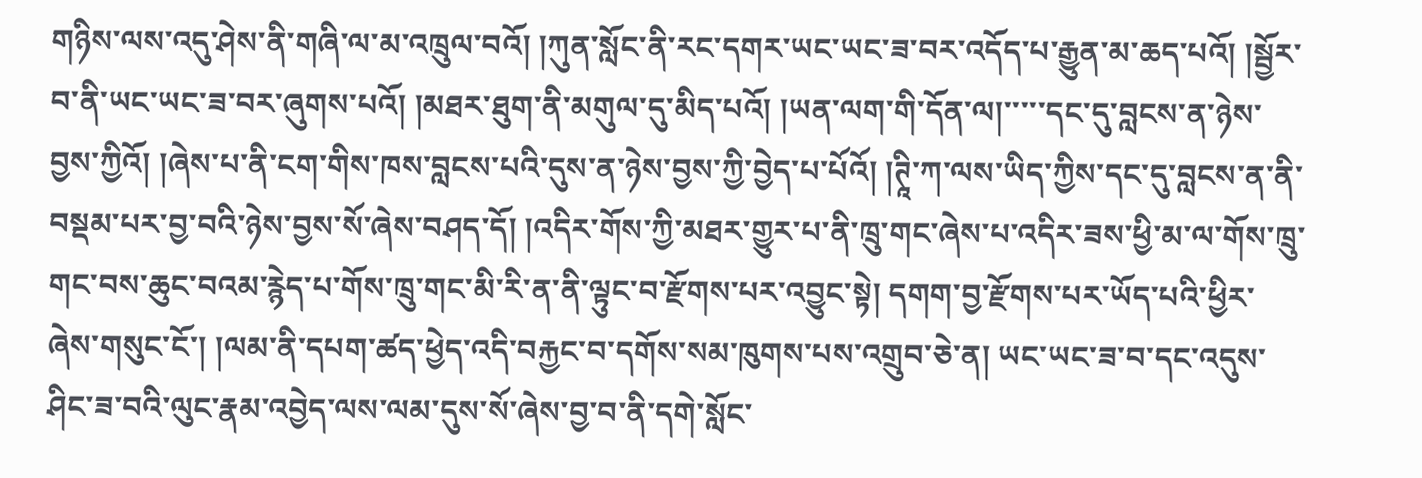གཉིས་ལས་འདུ་ཤེས་ནི་གཞི་ལ་མ་འཁྲུལ་བའོ། །ཀུན་སློང་ནི་རང་དགར་ཡང་ཡང་ཟ་བར་འདོད་པ་རྒྱུན་མ་ཆད་པའོ། །སྦྱོར་བ་ནི་ཡང་ཡང་ཟ་བར་ཞུགས་པའོ། །མཐར་ཐུག་ནི་མགུལ་དུ་མིད་པའོ། །ཡན་ལག་གི་དོན་ལ།་་་་་དང་དུ་བླངས་ན་ཉེས་བྱས་ཀྱིའོ། །ཞེས་པ་ནི་ངག་གིས་ཁས་བླངས་པའི་དུས་ན་ཉེས་བྱས་ཀྱི་བྱེད་པ་པོའོ། །ཊཱི་ཀ་ལས་ཡིད་ཀྱིས་དང་དུ་བླངས་ན་ནི་བསྡམ་པར་བྱ་བའི་ཉེས་བྱས་སོ་ཞེས་བཤད་དོ། །འདིར་གོས་ཀྱི་མཐར་གྱུར་པ་ནི་ཁྲུ་གང་ཞེས་པ་འདིར་ཟས་ཕྱི་མ་ལ་གོས་ཁྲུ་གང་བས་ཆུང་བའམ་རྙེད་པ་གོས་ཁྲུ་གང་མི་རི་ན་ནི་ལྟུང་བ་རྫོགས་པར་འབྱུང་སྟེ། དགག་བྱ་རྫོགས་པར་ཡོད་པའི་ཕྱིར་ཞེས་གསུང་ངོ་། །ལམ་ནི་དཔག་ཚད་ཕྱེད་འདི་བརྐྱང་བ་དགོས་སམ་ཁུགས་པས་འགྲུབ་ཅེ་ན། ཡང་ཡང་ཟ་བ་དང་འདུས་ཤིང་ཟ་བའི་ལུང་རྣམ་འབྱེད་ལས་ལམ་དུས་སོ་ཞེས་བྱ་བ་ནི་དགེ་སློང་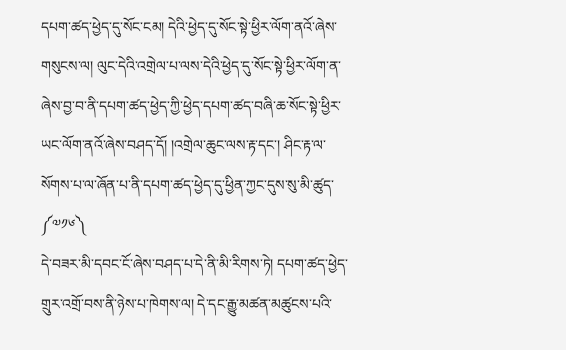དཔག་ཚད་ཕྱེད་དུ་སོང་ངམ། དེའི་ཕྱེད་དུ་སོང་སྟེ་ཕྱིར་ལོག་ནའོ་ཞེས་གསུངས་ལ། ལུང་དེའི་འགྲེལ་པ་ལས་དེའི་ཕྱེད་དུ་སོང་སྟེ་ཕྱིར་ལོག་ན་ཞེས་བྱ་བ་ནི་དཔག་ཚད་ཕྱེད་ཀྱི་ཕྱེད་དཔག་ཚད་བཞི་ཆ་སོང་སྟེ་ཕྱིར་ཡང་ལོག་ནའོ་ཞེས་བཤད་དོ། །འགྲེལ་ཆུང་ལས་རྟ་དང་། ཤིང་རྟ་ལ་སོགས་པ་ལ་ཞོན་པ་ནི་དཔག་ཚད་ཕྱེད་དུ་ཕྱིན་ཀྱང་དུས་སུ་མི་ཚུད་
༼༧༡༦༽
དེ་བཟར་མི་དབང་ངོ་ཞེས་བཤད་པ་དེ་ནི་མི་རིགས་ཏེ། དཔག་ཚད་ཕྱེད་གྲུར་འགྲོ་བས་ནི་ཉེས་པ་ཁེགས་ལ། དེ་དང་རྒྱུ་མཚན་མཚུངས་པའི་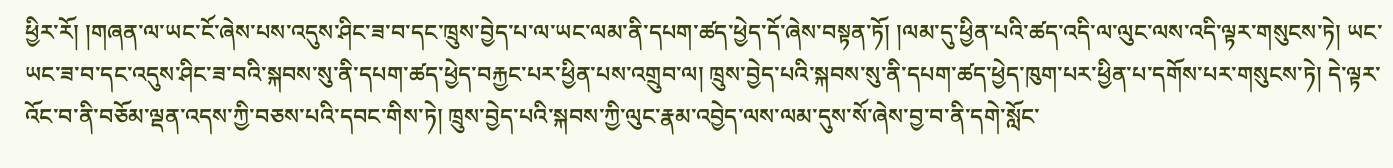ཕྱིར་རོ། །གཞན་ལ་ཡང་ངོ་ཞེས་པས་འདུས་ཤིང་ཟ་བ་དང་ཁྲུས་བྱེད་པ་ལ་ཡང་ལམ་ནི་དཔག་ཚད་ཕྱེད་དོ་ཞེས་བསྟན་ཏོ། །ལམ་དུ་ཕྱིན་པའི་ཚད་འདི་ལ་ལུང་ལས་འདི་ལྟར་གསུངས་ཏེ། ཡང་ཡང་ཟ་བ་དང་འདུས་ཤིང་ཟ་བའི་སྐབས་སུ་ནི་དཔག་ཚད་ཕྱེད་བརྐྱང་པར་ཕྱིན་པས་འགྲུབ་ལ། ཁྲུས་བྱེད་པའི་སྐབས་སུ་ནི་དཔག་ཚད་ཕྱེད་ཁུག་པར་ཕྱིན་པ་དགོས་པར་གསུངས་ཏེ། དེ་ལྟར་འོང་བ་ནི་བཅོམ་ལྡན་འདས་ཀྱི་བཅས་པའི་དབང་གིས་ཏེ། ཁྲུས་བྱེད་པའི་སྐབས་ཀྱི་ལུང་རྣམ་འབྱེད་ལས་ལམ་དུས་སོ་ཞེས་བྱ་བ་ནི་དགེ་སློང་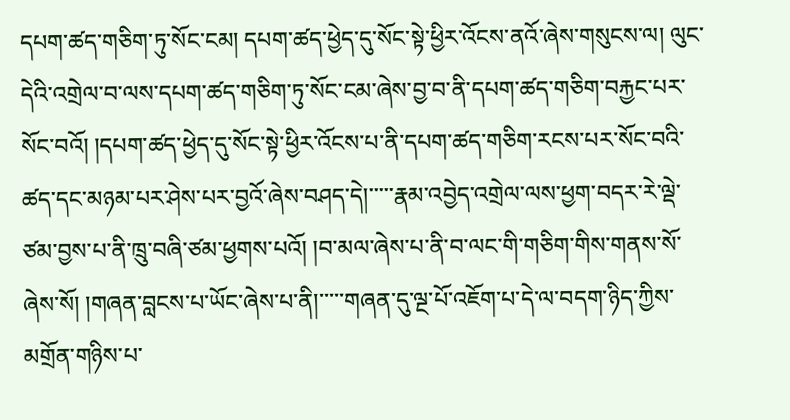དཔག་ཚད་གཅིག་ཏུ་སོང་ངམ། དཔག་ཚད་ཕྱེད་དུ་སོང་སྟེ་ཕྱིར་འོངས་ནའོ་ཞེས་གསུངས་ལ། ལུང་དེའི་འགྲེལ་བ་ལས་དཔག་ཚད་གཅིག་ཏུ་སོང་ངམ་ཞེས་བྱ་བ་ནི་དཔག་ཚད་གཅིག་བརྐྱང་པར་སོང་བའོ། །དཔག་ཚད་ཕྱེད་དུ་སོང་སྟེ་ཕྱིར་འོངས་པ་ནི་དཔག་ཚད་གཅིག་རངས་པར་སོང་བའི་ཚད་དང་མཉམ་པར་ཤེས་པར་བྱའོ་ཞེས་བཤད་དེ།་་་་་རྣམ་འབྱེད་འགྲེལ་ལས་ཕྱག་བདར་རེ་ལྡེ་ཙམ་བྱས་པ་ནི་ཁྲུ་བཞི་ཙམ་ཕྱགས་པའོ། །བ་མལ་ཞེས་པ་ནི་བ་ལང་གི་གཅིག་གིས་གནས་སོ་ཞེས་སོ། །གཞན་བླངས་པ་ཡོང་ཞེས་པ་ནི།་་་་་གཞན་དུ་ལྔ་པོ་འཇོག་པ་དེ་ལ་བདག་ཉིད་ཀྱིས་མགྲོན་གཉིས་པ་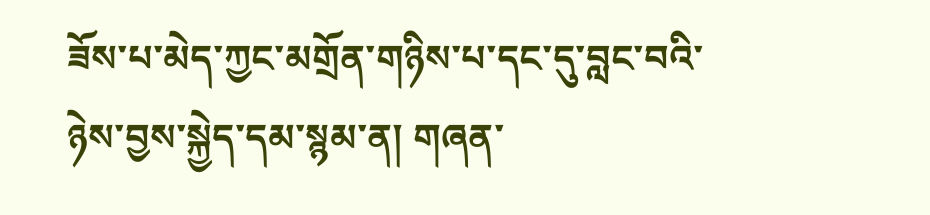ཟོས་པ་མེད་ཀྱང་མགྲོན་གཉིས་པ་དང་དུ་བླང་བའི་ཉེས་བྱས་སྐྱེད་དམ་སྙམ་ན། གཞན་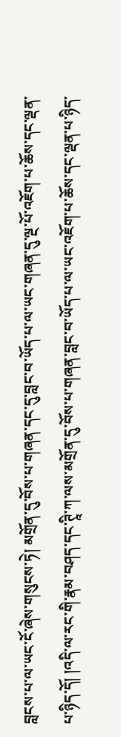བླངས་པ་ལ་ཡང་ངོ་ཞེས་གསུངས་ཏེ། མགྲོན་དུ་བོས་པ་གཞན་དང་དུ་བླང་བ་ཡོད་པ་ལ་ཡང་གཞན་དུ་ལྔ་པོ་འཇོག་པ་ཆོས་དང་ལྡན་པ་ཉིད་དོ། །འདི་ལ་རང་གི་རྣམ་བཤད་དང་ཊཱི་ཀ་ལས་མགྲོན་དུ་བོས་པ་གཞན་བླང་བ་ཡོད་པ་ལ་ཡང་འཇོག་པ་ཆོས་དང་ལྡན་པ་ཉིད་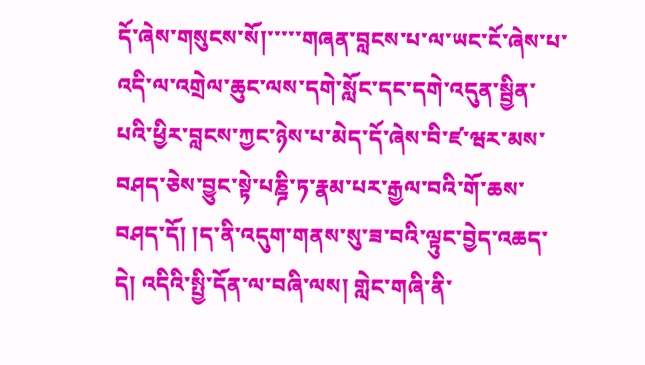དོ་ཞེས་གསུངས་སོ།་་་་་གཞན་བླངས་པ་ལ་ཡང་ངོ་ཞེས་པ་འདི་ལ་འགྲེལ་ཆུང་ལས་དགེ་སློང་དང་དགེ་འདུན་སྦྱིན་པའི་ཕྱིར་བླངས་ཀྱང་ཉེས་པ་མེད་དོ་ཞེས་བི་ཛ་ཝར་མས་བཤད་ཅེས་བྱུང་སྟེ་པཎྜི་ཏ་རྣམ་པར་རྒྱལ་བའི་གོ་ཆས་བཤད་དོ། །ད་ནི་འདུག་གནས་སུ་ཟ་བའི་ལྟུང་བྱེད་འཆད་དེ། འདིའི་སྤྱི་དོན་ལ་བཞི་ལས། གླེང་གཞི་ནི་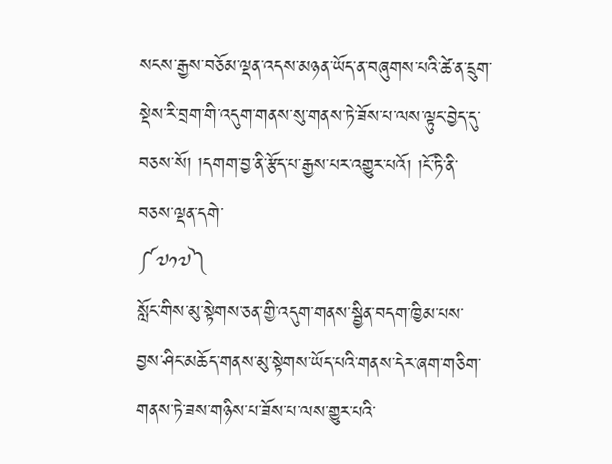སངས་རྒྱས་བཅོམ་ལྡན་འདས་མཉན་ཡོད་ན་བཞུགས་པའི་ཚེ་ན་དྲུག་སྡེས་རི་བྲག་གི་འདུག་གནས་སུ་གནས་ཏེ་ཟོས་པ་ལས་ལྟུང་བྱེད་དུ་བཅས་སོ། །དགག་བྱ་ནི་རྩོད་པ་རྒྱས་པར་འགྱུར་པའོ། །ངོ་ཏི་ནི་བཅས་ལྡན་དགེ་
༼༧༡༧༽
སློང་གིས་མུ་སྟེགས་ཅན་གྱི་འདུག་གནས་སྦྱིན་བདག་ཁྱིམ་པས་བྱས་ཤིང་མཆོད་གནས་མུ་སྟེགས་ཡོད་པའི་གནས་དེར་ཞག་གཅིག་གནས་ཏེ་ཟས་གཉིས་པ་ཟོས་པ་ལས་གྱུར་པའི་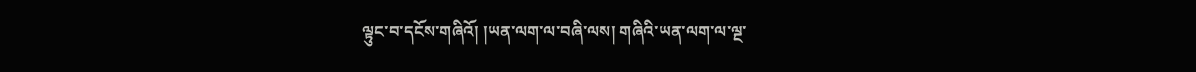ལྟུང་བ་དངོས་གཞིའོ། །ཡན་ལག་ལ་བཞི་ལས། གཞིའི་ཡན་ལག་ལ་ལྔ་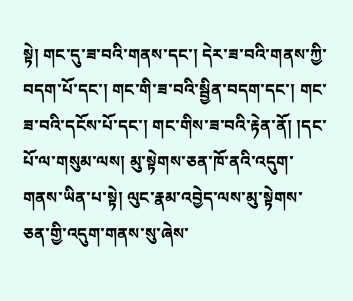སྟེ། གང་དུ་ཟ་བའི་གནས་དང་། དེར་ཟ་བའི་གནས་ཀྱི་བདག་པོ་དང་། གང་གི་ཟ་བའི་སྦྱིན་བདག་དང་། གང་ཟ་བའི་དངོས་པོ་དང་། གང་གིས་ཟ་བའི་རྟེན་ནོ། །དང་པོ་ལ་གསུམ་ལས། མུ་སྟེགས་ཅན་ཁོ་ནའི་འདུག་གནས་ཡིན་པ་སྟེ། ལུང་རྣམ་འབྱེད་ལས་མུ་སྟེགས་ཅན་གྱི་འདུག་གནས་སུ་ཞེས་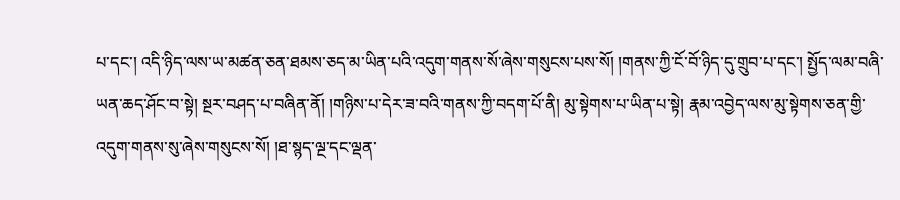པ་དང་། འདི་ཉིད་ལས་ཡ་མཚན་ཅན་ཐམས་ཅད་མ་ཡིན་པའི་འདུག་གནས་སོ་ཞེས་གསུངས་པས་སོ། །གནས་ཀྱི་ངོ་བོ་ཉིད་དུ་གྲུབ་པ་དང་། སྤྱོད་ལམ་བཞི་ཡན་ཆད་ཤོང་བ་སྟེ། སྔར་བཤད་པ་བཞིན་ནོ། །གཉིས་པ་དེར་ཟ་བའི་གནས་ཀྱི་བདག་པོ་ནི། མུ་སྟེགས་པ་ཡིན་པ་སྟེ། རྣམ་འབྱེད་ལས་མུ་སྟེགས་ཅན་གྱི་འདུག་གནས་སུ་ཞེས་གསུངས་སོ། །ཐ་སྙད་ལྔ་དང་ལྡན་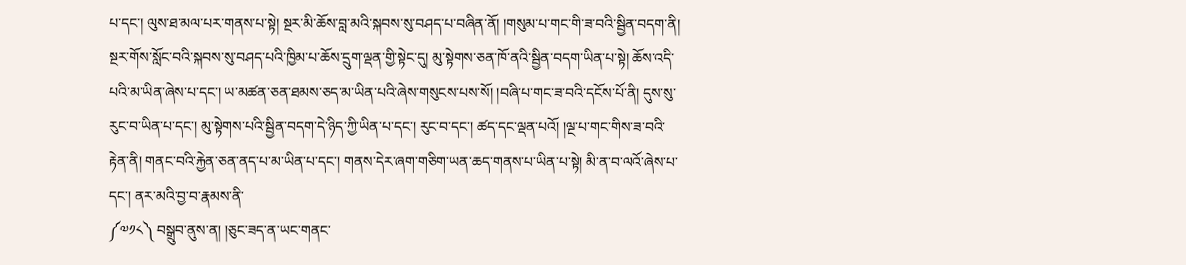པ་དང་། ལུས་ཐ་མལ་པར་གནས་པ་སྟེ། སྔར་མི་ཆོས་བླ་མའི་སྐབས་སུ་བཤད་པ་བཞིན་ནོ། །གསུམ་པ་གང་གི་ཟ་བའི་སྦྱིན་བདག་ནི། སྔར་གོས་སློང་བའི་སྐབས་སུ་བཤད་པའི་ཁྱིམ་པ་ཆོས་དྲུག་ལྡན་གྱི་སྟེང་དུ། མུ་སྟེགས་ཅན་ཁོ་ནའི་སྦྱིན་བདག་ཡིན་པ་སྟེ། ཆོས་འདི་པའི་མ་ཡིན་ཞེས་པ་དང་། ཡ་མཚན་ཅན་ཐམས་ཅད་མ་ཡིན་པའི་ཞེས་གསུངས་པས་སོ། །བཞི་པ་གང་ཟ་བའི་དངོས་པོ་ནི། དུས་སུ་རུང་བ་ཡིན་པ་དང་། མུ་སྟེགས་པའི་སྦྱིན་བདག་དེ་ཉིད་ཀྱི་ཡིན་པ་དང་། རུང་བ་དང་། ཚད་དང་ལྡན་པའོ། །ལྔ་པ་གང་གིས་ཟ་བའི་རྟེན་ནི། གནང་བའི་རྐྱེན་ཅན་ནད་པ་མ་ཡིན་པ་དང་། གནས་དེར་ཞག་གཅིག་ཡན་ཆད་གནས་པ་ཡིན་པ་སྟེ། མི་ན་བ་ལའོ་ཞེས་པ་དང་། ནར་མའི་བྱ་བ་རྣམས་ནི་
༼༧༡༨༽ བསྒྲུབ་ནུས་ན། །ཅུང་ཟད་ན་ཡང་གནང་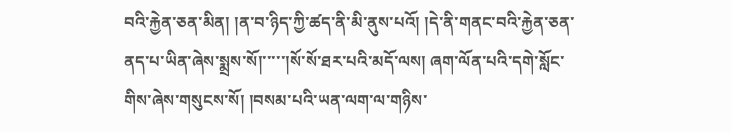བའི་རྐྱེན་ཅན་མིན། །ན་བ་ཉིད་ཀྱི་ཚད་ནི་མི་ནུས་པའོ། །དེ་ནི་གནང་བའི་རྐྱེན་ཅན་ནད་པ་ཡིན་ཞེས་སྨྲས་སོ།་་་་་།སོ་སོ་ཐར་པའི་མདོ་ལས། ཞག་ལོན་པའི་དགེ་སློང་གིས་ཞེས་གསུངས་སོ། །བསམ་པའི་ཡན་ལག་ལ་གཉིས་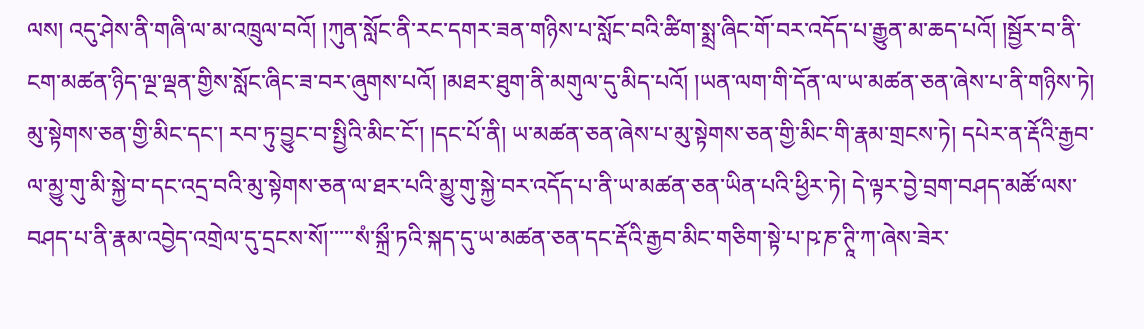ལས། འདུ་ཤེས་ནི་གཞི་ལ་མ་འཁྲུལ་བའོ། །ཀུན་སློང་ནི་རང་དགར་ཟན་གཉིས་པ་སློང་བའི་ཚིག་སྨྲ་ཞིང་གོ་བར་འདོད་པ་རྒྱུན་མ་ཆད་པའོ། །སྦྱོར་བ་ནི་ངག་མཚན་ཉིད་ལྔ་ལྡན་གྱིས་སློང་ཞིང་ཟ་བར་ཞུགས་པའོ། །མཐར་ཐུག་ནི་མགུལ་དུ་མིད་པའོ། །ཡན་ལག་གི་དོན་ལ་ཡ་མཚན་ཅན་ཞེས་པ་ནི་གཉིས་ཏེ། མུ་སྟེགས་ཅན་གྱི་མིང་དང་། རབ་ཏུ་བྱུང་བ་སྤྱིའི་མིང་ངོ་། །དང་པོ་ནི། ཡ་མཚན་ཅན་ཞེས་པ་མུ་སྟེགས་ཅན་གྱི་མིང་གི་རྣམ་གྲངས་ཏེ། དཔེར་ན་རྡོའི་རྒྱབ་ལ་མྱུ་གུ་མི་སྐྱེ་བ་དང་འདྲ་བའི་མུ་སྟེགས་ཅན་ལ་ཐར་པའི་མྱུ་གུ་སྐྱེ་བར་འདོད་པ་ནི་ཡ་མཚན་ཅན་ཡིན་པའི་ཕྱིར་ཏེ། དེ་ལྟར་བྱེ་བྲག་བཤད་མཚོ་ལས་བཤད་པ་ནི་རྣམ་འབྱེད་འགྲེལ་དུ་དྲངས་སོ།་་་་་སཾ་སྐྲྀ་ཏའི་སྐད་དུ་ཡ་མཚན་ཅན་དང་རྡོའི་རྒྱབ་མིང་གཅིག་སྟེ་པ་ཥ་ཎ་ཊཱི་ཀ་ཞེས་ཟེར་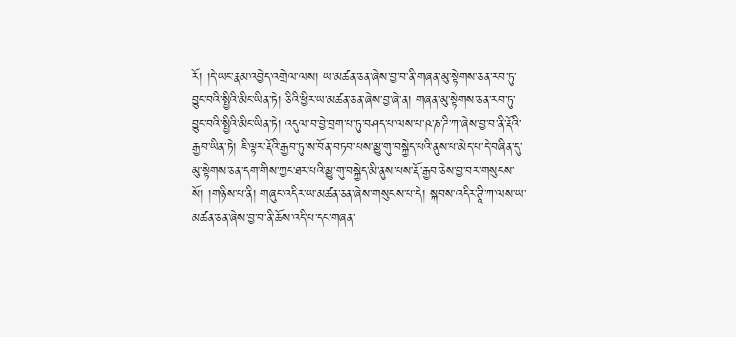རོ། །དེ་ཡང་རྣམ་འབྱེད་འགྲེལ་ལས། ཡ་མཚན་ཅན་ཞེས་བྱ་བ་ནི་གཞན་མུ་སྟེགས་ཅན་རབ་ཏུ་བྱུང་བའི་སྤྱིའི་མིང་ཡིན་ཏེ། ཅིའི་ཕྱིར་ཡ་མཚན་ཅན་ཞེས་བྱ་ཞེ་ན། གཞན་མུ་སྟེགས་ཅན་རབ་ཏུ་བྱུང་བའི་སྤྱིའི་མིང་ཡིན་ཏེ། འདུལ་བ་བྱེ་བྲག་པ་ཏུ་བཤད་པ་ལས་པ་ཥ་ཎ་ཌི་ཀ་ཞེས་བྱ་བ་ནི་རྡོའི་རྒྱབ་ཡིན་ཏེ། ཇི་ལྟར་རྡོའི་རྒྱབ་ཏུ་ས་བོན་བཏབ་པས་མྱུ་གུ་བསྐྱེད་པའི་ནུས་པ་མེད་པ་དེ་བཞིན་དུ་མུ་སྟེགས་ཅན་དག་གིས་ཀྱང་ཐར་པའི་མྱུ་གུ་བསྐྱེད་མི་ནུས་པས་རྡོ་རྒྱབ་ཅེས་བྱ་བར་གསུངས་སོ། །གཉིས་པ་ནི། གཞུང་འདིར་ཡ་མཚན་ཅན་ཞེས་གསུངས་པ་དེ། སྐབས་འདིར་ཊཱི་ཀ་ལས་ཡ་མཚན་ཅན་ཞེས་བྱ་བ་ནི་ཆོས་འདི་པ་དང་གཞན་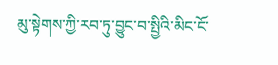མུ་སྟེགས་ཀྱི་རབ་ཏུ་བྱུང་བ་སྤྱིའི་མིང་ངོ་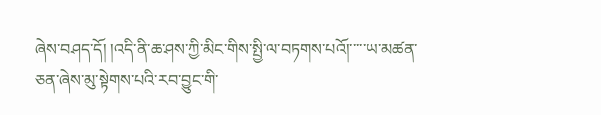ཞེས་བཤད་དོ། །འདི་ནི་ཆ་ཤས་ཀྱི་མིང་གིས་སྤྱི་ལ་བཏགས་པའོ།་་་་་ཡ་མཚན་ཅན་ཞེས་མུ་སྟེགས་པའི་རབ་བྱུང་གི་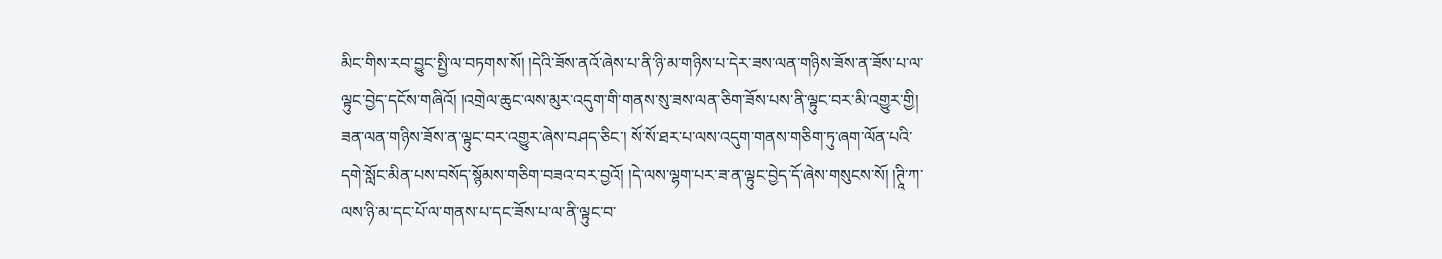མིང་གིས་རབ་བྱུང་སྤྱི་ལ་བཏགས་སོ། །དེའི་ཟོས་ནའོ་ཞེས་པ་ནི་ཉི་མ་གཉིས་པ་དེར་ཟས་ལན་གཉིས་ཟོས་ན་ཟོས་པ་ལ་ལྟུང་བྱེད་དངོས་གཞིའོ། །འགྲེལ་ཆུང་ལས་མུར་འདུག་གི་གནས་སུ་ཟས་ལན་ཅིག་ཟོས་པས་ནི་ལྟུང་བར་མི་འགྱུར་གྱི། ཟན་ལན་གཉིས་ཟོས་ན་ལྟུང་བར་འགྱུར་ཞེས་བཤད་ཅིང་། སོ་སོ་ཐར་པ་ལས་འདུག་གནས་གཅིག་ཏུ་ཞག་ལོན་པའི་དགེ་སློང་མིན་པས་བསོད་སྙོམས་གཅིག་བཟའ་བར་བྱའོ། །དེ་ལས་ལྷག་པར་ཟ་ན་ལྟུང་བྱེད་དོ་ཞེས་གསུངས་སོ། །ཊཱི་ཀ་ལས་ཉི་མ་དང་པོ་ལ་གནས་པ་དང་ཟོས་པ་ལ་ནི་ལྟུང་བ་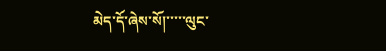མེད་དོ་ཞེས་སོ།་་་་་ལུང་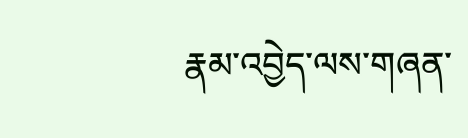རྣམ་འབྱེད་ལས་གཞན་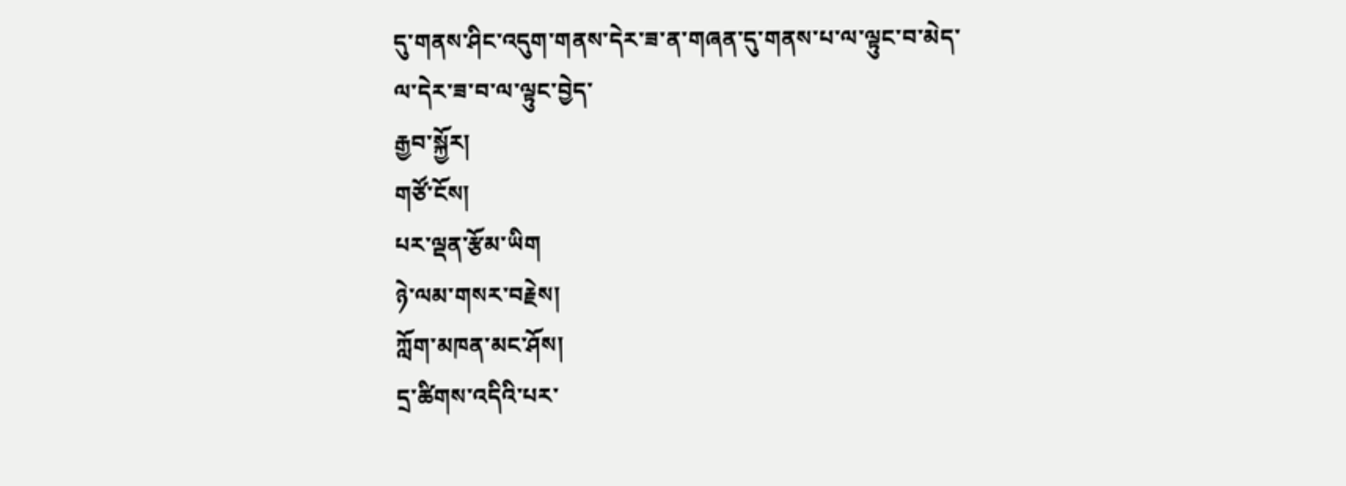དུ་གནས་ཤིང་འདུག་གནས་དེར་ཟ་ན་གཞན་དུ་གནས་པ་ལ་ལྟུང་བ་མེད་ལ་དེར་ཟ་བ་ལ་ལྟུང་བྱེད་
རྒྱབ་སྐྱོར།
གཙོ་ངོས།
པར་ལྡན་རྩོམ་ཡིག
ཉེ་ལམ་གསར་བརྗེས།
ཀློག་མཁན་མང་ཤོས།
དྲ་ཚིགས་འདིའི་པར་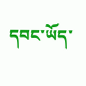དབང་ཡོད་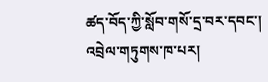ཚད་བོད་ཀྱི་སློབ་གསོ་དྲ་བར་དབང་།
འབྲེལ་གཏུགས་ཁ་པར།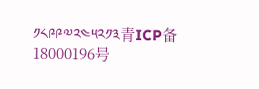༡༨༩༩༧༢༤༥༢༡༣青ICP备18000196号